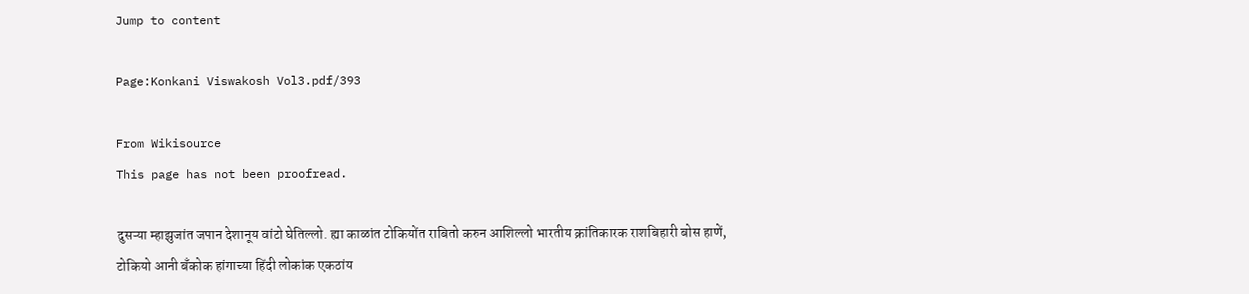Jump to content

Page:Konkani Viswakosh Vol3.pdf/393

From Wikisource
This page has not been proofread.

दुसऱ्या म्हाझुजांत जपान देशानूय वांटो घेतिल्लो. ह्या काळांत टोकियोंत राबितो करुन आशिल्लो भारतीय क्रांतिकारक राशबिहारी बोस हाणें, टोकियो आनी बँकोक हांगाच्या हिंदी लोकांक एकठांय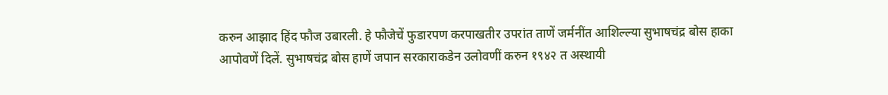करुन आझाद हिंद फौज उबारली. हे फौजेचें फुडारपण करपाखतीर उपरांत ताणें जर्मनींत आशिल्ल्या सुभाषचंद्र बोस हाका आपोवणें दिलें. सुभाषचंद्र बोस हाणें जपान सरकाराकडेन उलोवणीं करुन १९४२ त अस्थायी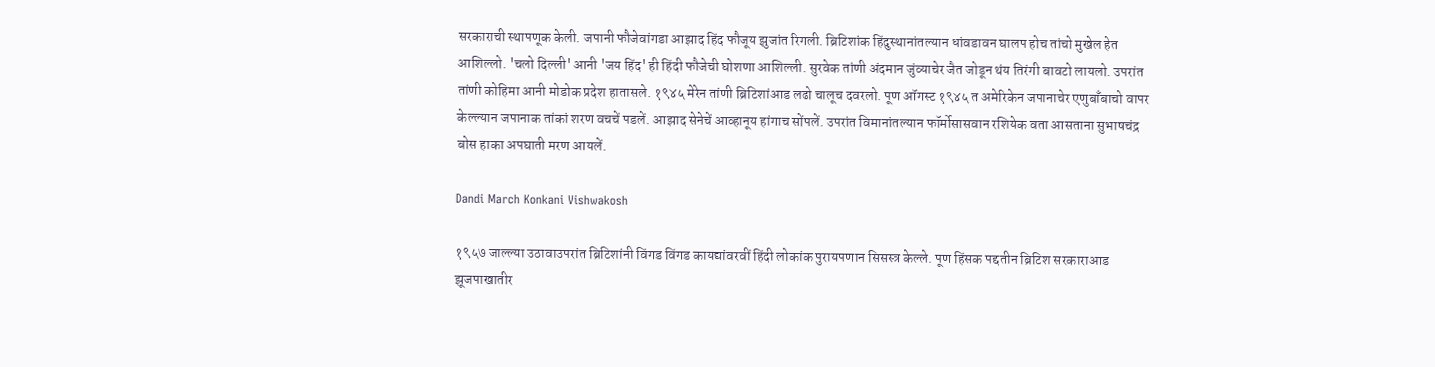सरकाराची स्थापणूक केली. जपानी फौजेवांगडा आझाद हिंद फौजूय झुजांत रिगली. ब्रिटिशांक हिंदुस्थानांतल्यान धांवडावन घालप होच तांचो मुखेल हेत आशिल्लो. 'चलो दिल्ली' आनी 'जय हिंद' ही हिंदी फौजेची घोशणा आशिल्ली. सुरवेक तांणी अंदमान जुंव्याचेर जैत जोडून थंय तिरंगी बावटो लायलो. उपरांत तांणी कोहिमा आनी मोडोक प्रदेश हातासले. १९४५ मेरेन तांणी ब्रिटिशांआड लढो चालूच दवरलो. पूण ऑगस्ट १९४५ त अमेरिकेन जपानाचेर एणुबाँबाचो वापर केल्ल्यान जपानाक तांकां शरण वचचें पडलें. आझाद सेनेचें आव्हानूय हांगाच सोंपलें. उपरांत विमानांतल्यान फॉर्मोसासवान रशियेक वता आसताना सुभाषचंद्र बोस हाका अपघाती मरण आयलें.

Dandi March Konkani Vishwakosh

१९५७ जाल्ल्या उठावाउपरांत ब्रिटिशांनी विंगड विंगड कायद्यांवरवीं हिंदी लोकांक पुरायपणान सिसस्त्र केल्ले. पूण हिंसक पद्दतीन ब्रिटिश सरकाराआड झूजपाखातीर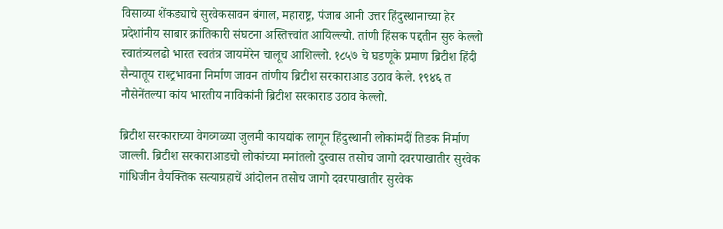विसाव्या शेंकड्याचे सुरवेकसावन बंगाल, महाराष्ट्र, पंजाब आनी उत्तर हिंदुस्थानाच्या हेर प्रदेशांनीय साबार क्रांतिकारी संघटना अस्तित्त्वांत आयिल्ल्यो. तांणी हिंसक पद्दतीन सुरु केल्लो स्वातंत्र्यलढो भारत स्वतंत्र जायमेरेन चालूच आशिल्लो. १८५७ चे घडणूके प्रमाण ब्रिटीश हिंदी सैन्यातूय राश्ट्रभावना निर्माण जावन तांणीय ब्रिटीश सरकाराआड उठाव केले. १९४६ त नौसेनेंतल्या कांय भारतीय नाविकांनी ब्रिटीश सरकाराड उठाव केल्लो.

ब्रिटीश सरकाराच्या वेगव्गळ्या जुलमी कायद्यांक लागून हिंदुस्थानी लोकांमदीं तिडक निर्माण जाल्ली. ब्रिटीश सरकाराआडचो लोकांच्या मनांतलो दुस्वास तसोच जागो दवरपाखातीर सुरवेक गांधिजीन वैयक्तिक सत्याग्रहाचें आंदोलन तसोच जागो दवरपाखातीर सुरवेक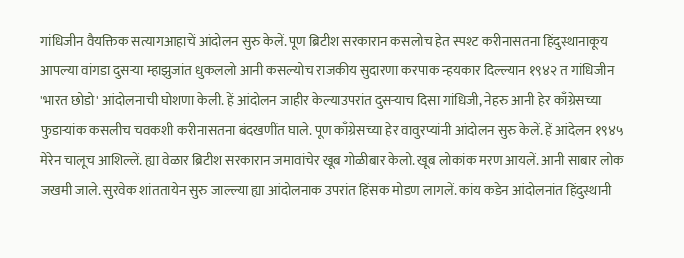गांधिजीन वैयक्तिक सत्यागआहाचें आंदोलन सुरु केलें. पूण ब्रिटीश सरकारान कसलोच हेत स्पश्ट करीनासतना हिंदुस्थानाकूय आपल्या वांगडा दुसऱ्या म्हाझुजांत धुकललो आनी कसल्योच राजकीय सुदारणा करपाक न्हयकार दिल्ल्यान १९४२ त गांधिजीन 'भारत छोडो' आंदोलनाची घोशणा केली. हें आंदोलन जाहीर केल्याउपरांत दुसऱ्याच दिसा गांधिजी, नेहरु आनी हेर काँग्रेसच्या फुडाऱ्यांक कसलीच चवकशी करीनासतना बंदखणींत घाले. पूण काँग्रेसच्या हेर वावुरप्यांनी आंदोलन सुरु केलें. हें आंदेलन १९४५ मेरेन चालूच आशिल्लें. ह्या वेळार ब्रिटीश सरकारान जमावांचेर खूब गोळीबार केलो. खूब लोकांक मरण आयलें. आनी साबार लोक जखमी जाले. सुरवेक शांततायेन सुरु जाल्ल्या ह्या आंदोलनाक उपरांत हिंसक मोडण लागलें. कांय कडेन आंदोलनांत हिंदुस्थानी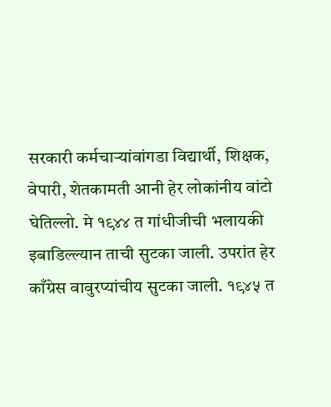सरकारी कर्मचाऱ्यांवांगडा विद्यार्थी, शिक्षक, वेपारी, शेतकामती आनी हेर लोकांनीय वांटो घेतिल्लो. मे १९४४ त गांधीजीची भलायकी इबाडिल्ल्यान ताची सुटका जाली. उपरांत हेर काँग्रेस वावुरप्यांचीय सुटका जाली. १९४५ त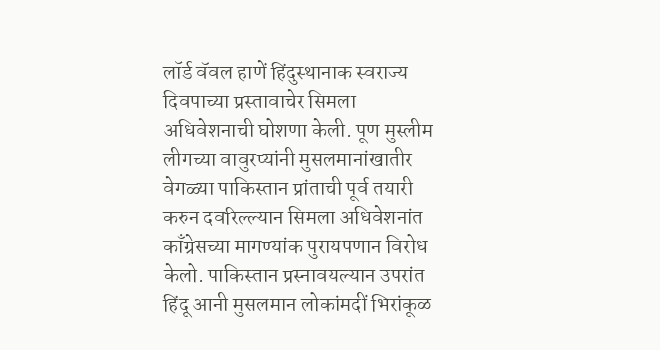लॉर्ड वॅवल हाणें हिंदुस्थानाक स्वराज्य दिवपाच्या प्रस्तावाचेर सिमला अधिवेशनाची घोशणा केली. पूण मुस्लीम लीगच्या वावुरप्यांनी मुसलमानांखातीर वेगळ्या पाकिस्तान प्रांताची पूर्व तयारी करुन दवरिल्ल्यान सिमला अधिवेशनांत काँग्रेसच्या मागण्यांक पुरायपणान विरोध केलो. पाकिस्तान प्रस्नावयल्यान उपरांत हिंदू आनी मुसलमान लोकांमदीं भिरांकूळ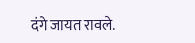दंगे जायत रावले.